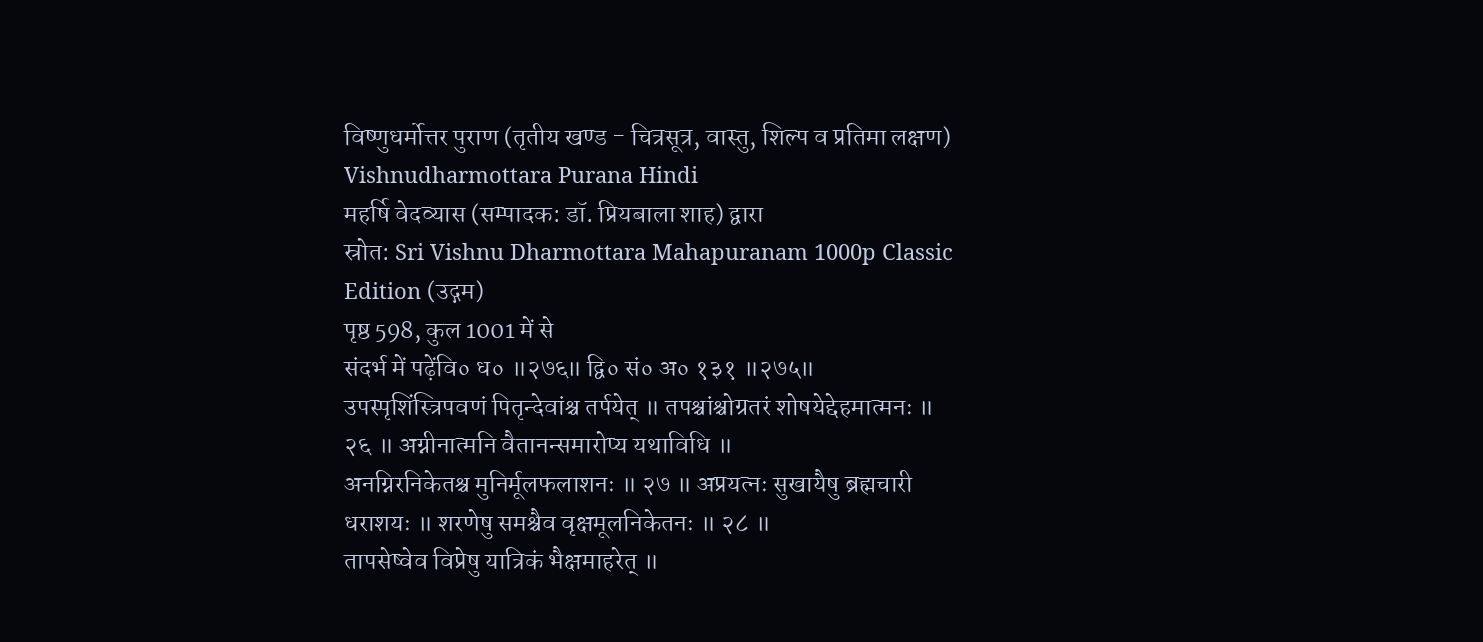विष्णुधर्मोत्तर पुराण (तृतीय खण्ड - चित्रसूत्र, वास्तु, शिल्प व प्रतिमा लक्षण)
Vishnudharmottara Purana Hindi
महर्षि वेदव्यास (सम्पादक: डॉ. प्रियबाला शाह) द्वारा
स्रोत: Sri Vishnu Dharmottara Mahapuranam 1000p Classic Edition (उद्गम)
पृष्ठ 598, कुल 1001 में से
संदर्भ में पढ़ेंवि० ध० ॥२७६॥ द्वि० सं० अ० १३१ ॥२७५॥
उपस्पृशिंस्त्रिपवणं पितृन्देवांश्च तर्पयेत् ॥ तपश्चांश्चोग्रतरं शोषयेद्देहमात्मनः ॥ २६ ॥ अग्नीनात्मनि वैतानन्समारोप्य यथाविधि ॥
अनग्निरनिकेतश्च मुनिर्मूलफलाशनः ॥ २७ ॥ अप्रयत्नः सुखायैषु ब्रह्मचारी धराशयः ॥ शरणेषु समश्चैव वृक्षमूलनिकेतनः ॥ २८ ॥
तापसेष्वेव विप्रेषु यात्रिकं भैक्षमाहरेत् ॥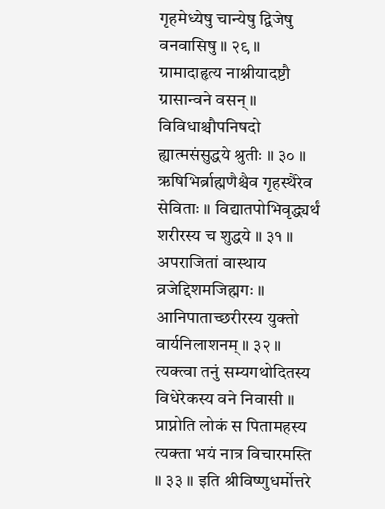गृहमेध्येषु चान्येषु द्विजेषु वनवासिषु ॥ २९ ॥ ग्रामादाहृत्य नाश्नीयादष्टौ ग्रासान्वने वसन् ॥
विविधाश्चौपनिषदो ह्यात्मसंसुद्धये श्रुतीः ॥ ३० ॥ ऋषिभिर्ब्राह्मणैश्चैव गृहस्थैरेव सेविताः ॥ विद्यातपोभिवृद्ध्यर्थं शरीरस्य च शुद्धये ॥ ३१ ॥
अपराजितां वास्थाय व्रजेद्दिशमजिह्मगः ॥ आनिपाताच्छरीरस्य युक्तो वार्यनिलाशनम् ॥ ३२ ॥ त्यक्त्वा तनुं सम्यगथोदितस्य
विधेरेकस्य वने निवासी ॥ प्राप्नोति लोकं स पितामहस्य त्यक्ता भयं नात्र विचारमस्ति ॥ ३३ ॥ इति श्रीविष्णुधर्मोत्तरे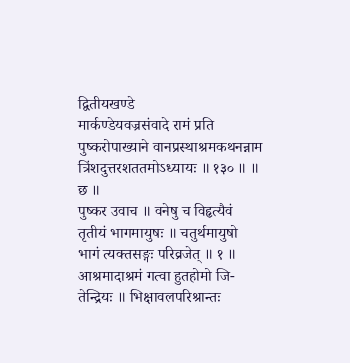द्वितीयखण्डे
मार्कण्डेयवज्रसंवादे रामं प्रति पुष्करोपाख्याने वानप्रस्थाश्रमकथनन्नाम त्रिंशदुत्तरशततमोऽध्यायः ॥ १३० ॥ ॥ छ ॥
पुष्कर उवाच ॥ वनेषु च विहृत्यैवं तृतीयं भागमायुषः ॥ चतुर्थमायुषो भागं त्यक्तसङ्गः परिव्रजेत् ॥ १ ॥ आश्रमादाश्रमं गत्वा हुतहोमो जि-
तेन्द्रियः ॥ भिक्षावलपरिश्रान्तः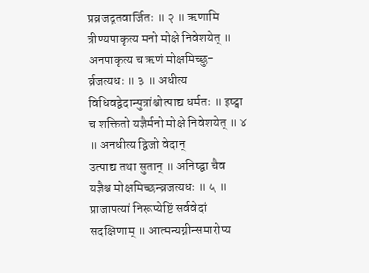प्रव्रजद्गतवार्जितः ॥ २ ॥ ऋणामि त्रीण्यपाकृत्य मनो मोक्षे निवेशयेत् ॥ अनपाकृत्य च ऋणं मोक्षमिच्छु-
र्व्रजत्यधः ॥ ३ ॥ अधीत्य विधिवद्वेदान्पुत्रांश्चोत्पाद्य धर्मतः ॥ इष्ट्वा च शक्तितो यज्ञैर्मनो मोक्षे निवेशयेत् ॥ ४ ॥ अनधीत्य द्विजो वेदान्
उत्पाद्य तथा सुतान् ॥ अनिष्द्वा चैव यज्ञैश्च मोक्षमिच्छन्व्रजत्यधः ॥ ५ ॥ प्राजापत्यां निरूप्येष्टिं सर्ववेदां सदक्षिणाम् ॥ आत्मन्यग्नीन्समारोप्य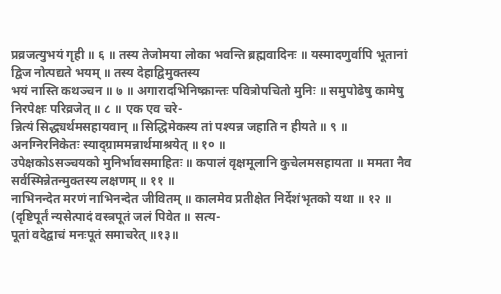प्रव्रजत्युभयं गृही ॥ ६ ॥ तस्य तेजोमया लोका भवन्ति ब्रह्मवादिनः ॥ यस्मादणुर्वापि भूतानां द्विज नोत्पद्यते भयम् ॥ तस्य देहाद्विमुक्तस्य
भयं नास्ति कथञ्चन ॥ ७ ॥ अगारादभिनिष्क्रान्तः पवित्रोपचितो मुनिः ॥ समुपोढेषु कामेषु निरपेक्षः परिव्रजेत् ॥ ८ ॥ एक एव चरे-
न्नित्यं सिद्ध्यर्थमसहायवान् ॥ सिद्धिमेकस्य तां पश्यन्न जहाति न हीयते ॥ ९ ॥ अनग्निरनिकेतः स्याद्ग्राममन्नार्थमाश्रयेत् ॥ १० ॥
उपेक्षकोऽसञ्चयको मुनिर्भावसमाहितः ॥ कपालं वृक्षमूलानि कुचेलमसहायता ॥ ममता नैव सर्वस्मिन्नेतन्मुक्तस्य लक्षणम् ॥ ११ ॥
नाभिनन्देत मरणं नाभिनन्देत जीवितम् ॥ कालमेव प्रतीक्षेत निर्देशंभृतको यथा ॥ १२ ॥ (दृष्टिपूर्तं न्यसेत्पादं वस्त्रपूतं जलं पिवेत ॥ सत्य-
पूतां वदेद्वाचं मनःपूतं समाचरेत् ॥१३॥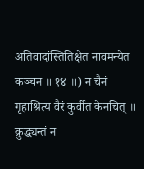अतिवादांस्तितिक्षेत नावमन्येत कञ्चन ॥ १४ ॥) न चैनं गृहाश्रित्य वैरं कुर्वीत केनचित् ॥
क्रुद्ध्यन्तं न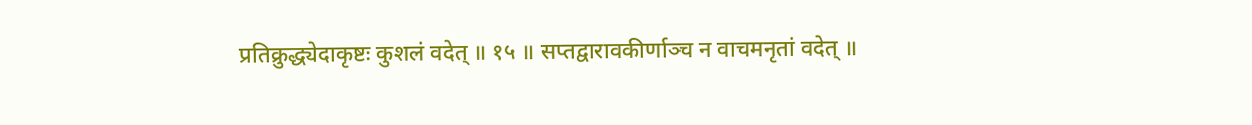प्रतिक्रुद्ध्येदाकृष्टः कुशलं वदेत् ॥ १५ ॥ सप्तद्वारावकीर्णाञ्च न वाचमनृतां वदेत् ॥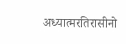अध्यात्मरतिरासीनो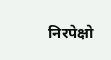निरपेक्षो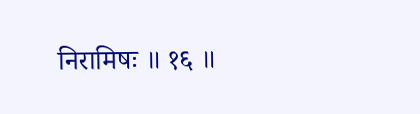निरामिषः ॥ १६ ॥